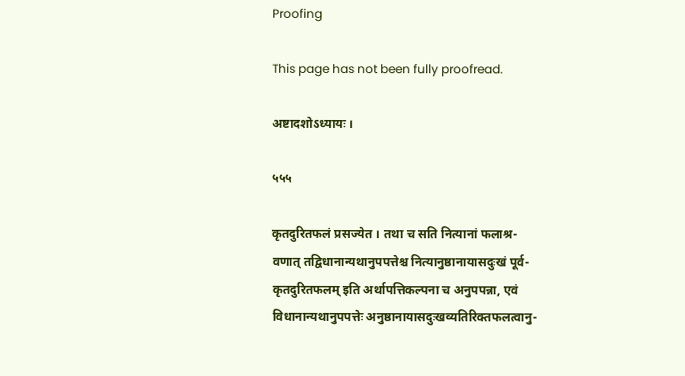Proofing

This page has not been fully proofread.

अष्टादशोऽध्यायः ।

५५५

कृतदुरितफलं प्रसज्येत । तथा च सति नित्यानां फलाश्र-
वणात् तद्विधानान्यथानुपपत्तेश्च नित्यानुष्ठानायासदुःखं पूर्व-
कृतदुरितफलम् इति अर्थापत्तिकल्पना च अनुपपन्ना, एवं
विधानान्यथानुपपत्तेः अनुष्ठानायासदुःखव्यतिरिक्तफलत्वानु-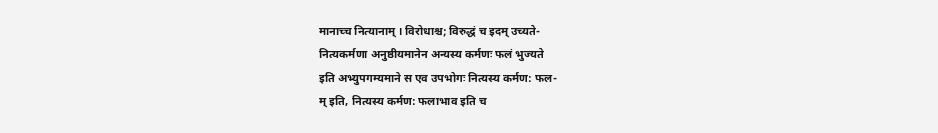मानाच्च नित्यानाम् । विरोधाश्च; विरुद्धं च इदम् उच्यते-
नित्यकर्मणा अनुष्ठीयमानेन अन्यस्य कर्मणः फलं भुज्यते
इति अभ्युपगम्यमाने स एव उपभोगः नित्यस्य कर्मण: फल-
म् इति, नित्यस्य कर्मण: फलाभाव इति च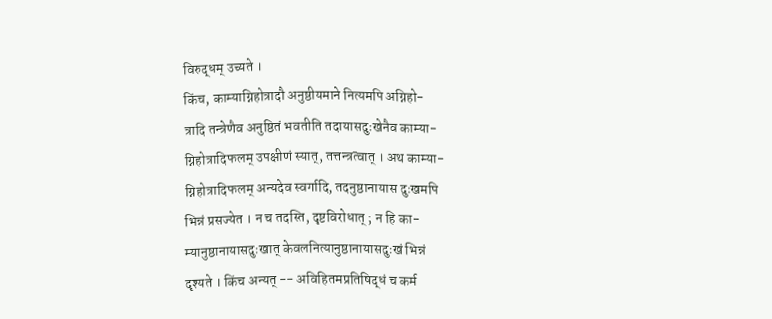विरुद्धम् उच्यते ।
किंच, काम्याग्निहोत्रादौ अनुष्ठीयमाने नित्यमपि अग्निहो-
त्रादि तन्त्रेणैव अनुष्ठितं भवतीति तदायासदुःखेनैव काम्या-
ग्निहोत्रादिफलम् उपक्षीणं स्यात्, तत्तन्त्रत्वात् । अथ काम्या-
ग्निहोत्रादिफलम् अन्यदेव स्वर्गादि, तदनुष्ठानायास दुःखमपि
भिन्नं प्रसज्येत । न च तदस्ति, दृष्टविरोधात् ; न हि का-
म्यानुष्ठानायासदुःखात् केवलनित्यानुष्ठानायासदुःखं भिन्नं
दृश्यते । किंच अन्यत् -- अविहितमप्रतिषिद्धं च कर्म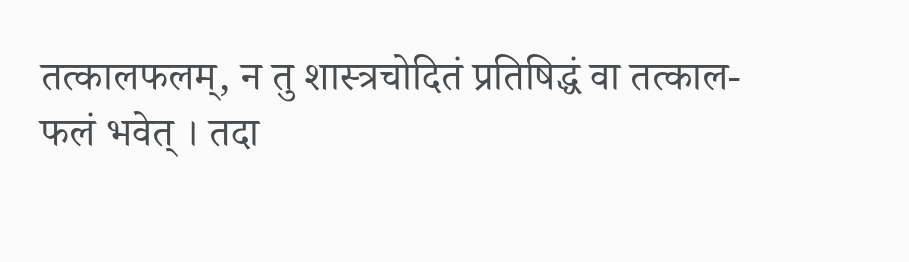तत्कालफलम्, न तु शास्त्रचोदितं प्रतिषिद्धं वा तत्काल-
फलं भवेत् । तदा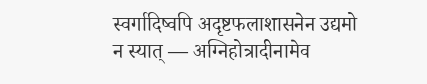स्वर्गादिष्वपि अदृष्टफलाशासनेन उद्यमो
न स्यात् — अग्निहोत्रादीनामेव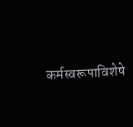कर्मस्वरूपाविशेषे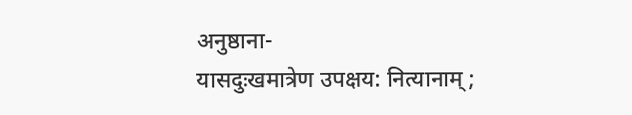अनुष्ठाना-
यासदुःखमात्रेण उपक्षय: नित्यानाम् ;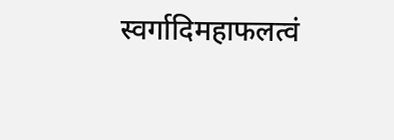स्वर्गादिमहाफलत्वं